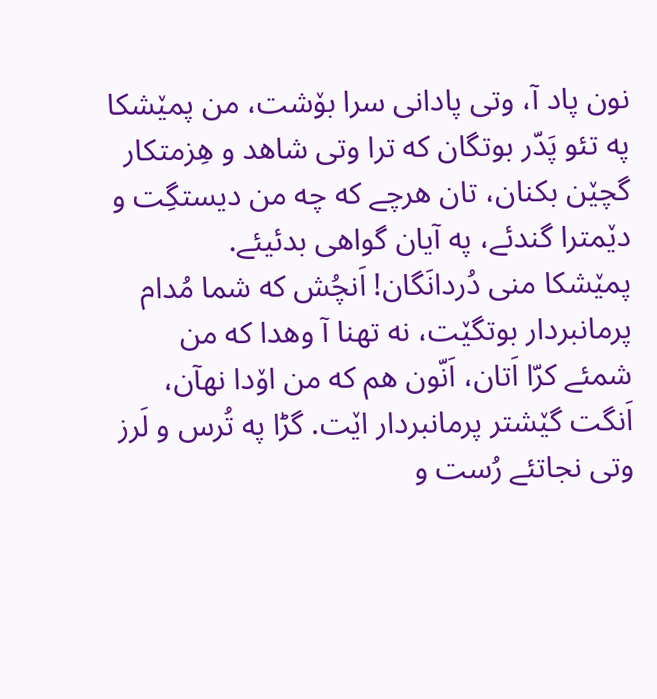نون پاد آ، وتی پادانی سرا بۆشت، من پمێشکا په تئو پَدّر بوتگان که ترا وتی شاهد و هِزمتکار گچێن بکنان، تان هرچے که چه من دیستگِت و دێمترا گندئے، په آیان گواهی بدئیئے.
پمێشکا منی دُردانَگان! اَنچُش که شما مُدام پرمانبردار بوتگێت، نه تهنا آ وهدا که من شمئے کرّا اَتان، اَنّون هم که من اۆدا نهآن، اَنگت گێشتر پرمانبردار اێت. گڑا په تُرس و لَرز وتی نجاتئے رُست و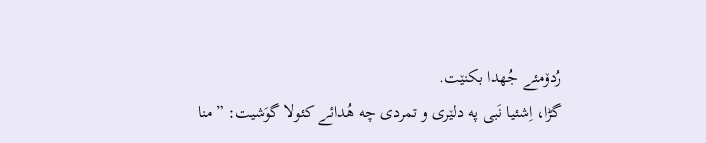رُدۆمئے جُهدا بکنێت.
گڑا، اِشئیا نَبی په دلێری و تمردی چه هُدائے کئولا گوَشیت: ”منا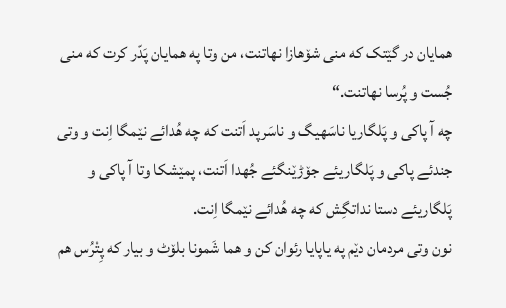همایان در گێتک که منی شۆهازا نهاتنت، من وتا په همایان پَدّر کرت که منی جُست و پُرسا نهاتنت.“
چه آ پاکی و پَلگاریا ناسَهیگ و ناسَرپد اَتنت که چه هُدائے نێمگا اِنت و وتی جندئے پاکی و پَلگاریئے جۆڑێنگئے جُهدا اَتنت، پمێشکا وتا آ پاکی و پَلگاریئے دستا نداتگِش که چه هُدائے نێمگا اِنت.
نون وتی مردمان دێم په یاپایا رئوان کن و هما شَمونا بلۆٹ و بیار که پِتْرُس هم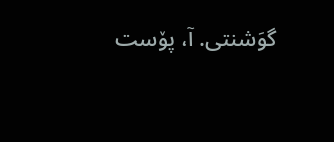گوَشنتی. آ، پۆست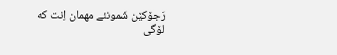رَجۆکێن شَمونئے مهمان اِنت که لۆگی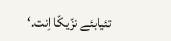تئیابئے نزّیکّا اِنت.‘